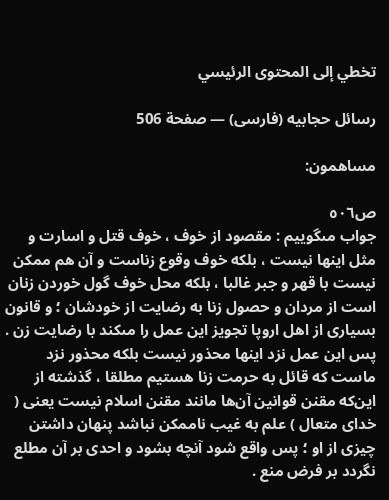تخطي إلى المحتوى الرئيسي

رسائل حجابيه (فارسى) — صفحة 506

مساهمون:

ص٥٠٦
جواب مىگوييم : مقصود از خوف ، خوف قتل و اسارت و مثل اينها نيست ، بلكه خوف وقوع زناست و آن هم ممكن نيست با قهر و جبر غالبا ، بلكه محل خوف گول خوردن زنان است از مردان و حصول زنا به رضايت از خودشان ؛ و قانون بسيارى از اهل اروپا تجويز اين عمل را مىكند با رضايت زن . پس اين عمل نزد اينها محذور نيست بلكه محذور نزد ماست كه قائل به حرمت زنا هستيم مطلقا ، گذشته از اين‌كه مقنن قوانين آن‌ها مانند مقنن اسلام نيست يعنى ( خداى متعال ) علم به غيب ناممكن نباشد پنهان داشتن چيزى از او ؛ پس واقع شود آنچه بشود و احدى بر آن مطلع نگردد بر فرض منع .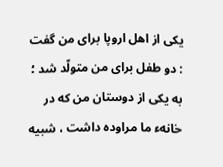يكى از اهل اروپا براى من گفت : دو طفل براى من متولّد شد ؛ به يكى از دوستان من كه در خانهء ما مراوده داشت ، شبيه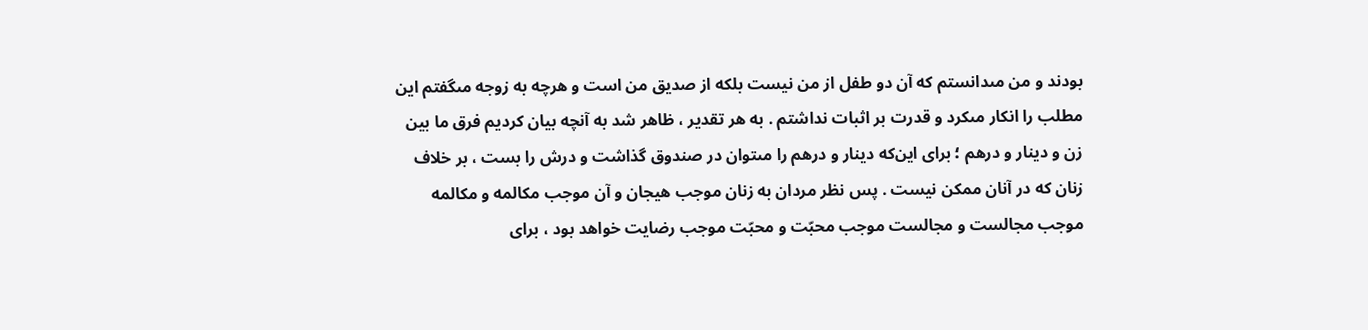بودند و من مىدانستم كه آن دو طفل از من نيست بلكه از صديق من است و هرچه به زوجه مىگفتم اين مطلب را انكار مىكرد و قدرت بر اثبات نداشتم . به هر تقدير ، ظاهر شد به آنچه بيان كرديم فرق ما بين زن و دينار و درهم ؛ براى اين‌كه دينار و درهم را مىتوان در صندوق گذاشت و درش را بست ، بر خلاف زنان كه در آنان ممكن نيست . پس نظر مردان به زنان موجب هيجان و آن موجب مكالمه و مكالمه موجب مجالست و مجالست موجب محبّت و محبّت موجب رضايت خواهد بود ، براى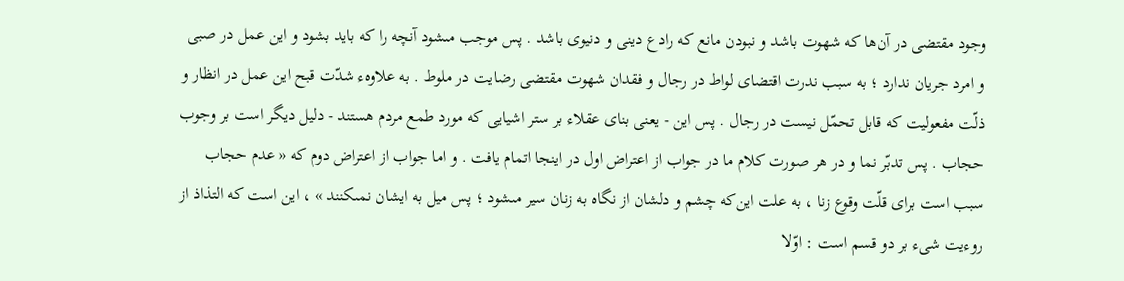وجود مقتضى در آن‌ها كه شهوت باشد و نبودن مانع كه رادع دينى و دنيوى باشد . پس موجب مىشود آنچه را كه بايد بشود و اين عمل در صبى و امرد جريان ندارد ؛ به سبب ندرت اقتضاى لواط در رجال و فقدان شهوت مقتضى رضايت در ملوط . به علاوهء شدّت قبح اين عمل در انظار و ذلّت مفعوليت كه قابل تحمّل نيست در رجال . پس اين - يعنى بناى عقلاء بر ستر اشيايى كه مورد طمع مردم هستند - دليل ديگر است بر وجوب حجاب . پس تدبّر نما و در هر صورت كلام ما در جواب از اعتراض اول در اينجا اتمام يافت . و اما جواب از اعتراض دوم كه « عدم حجاب سبب است براى قلّت وقوع زنا ، به علت اين‌كه چشم و دلشان از نگاه به زنان سير مىشود ؛ پس ميل به ايشان نمىكنند » ، اين است كه التذاذ از روءيت شىء بر دو قسم است : اوّلا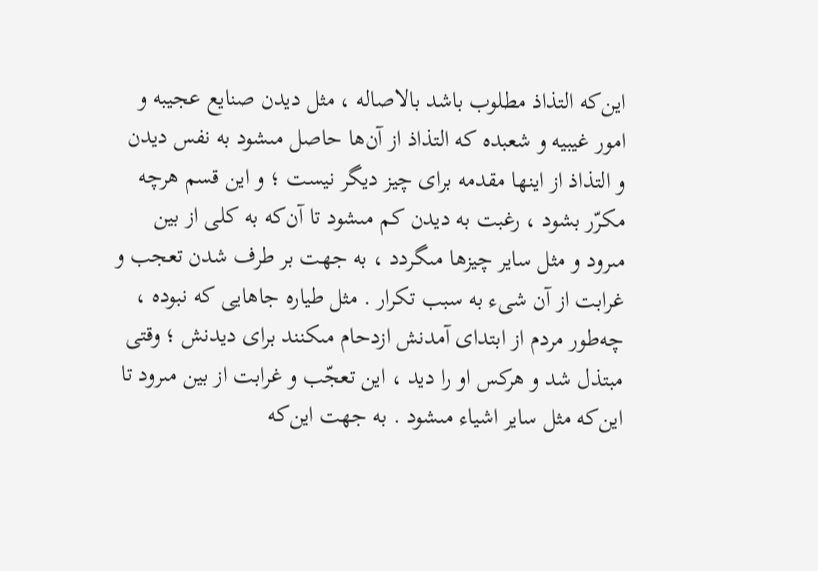اين‌كه التذاذ مطلوب باشد بالاصاله ، مثل ديدن صنايع عجيبه و امور غيبيه و شعبده كه التذاذ از آن‌ها حاصل مىشود به نفس ديدن و التذاذ از اينها مقدمه براى چيز ديگر نيست ؛ و اين قسم هرچه مكرّر بشود ، رغبت به ديدن كم مىشود تا آن‌كه به كلى از بين مىرود و مثل ساير چيزها مىگردد ، به جهت بر طرف شدن تعجب و غرابت از آن شىء به سبب تكرار . مثل طياره جاهايى كه نبوده ، چه‌طور مردم از ابتداى آمدنش ازدحام مىكنند براى ديدنش ؛ وقتى مبتذل شد و هركس او را ديد ، اين تعجّب و غرابت از بين مىرود تا اين‌كه مثل ساير اشياء مىشود . به جهت اين‌كه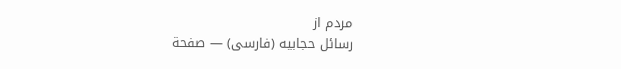مردم از
رسائل حجابيه (فارسى) — صفحة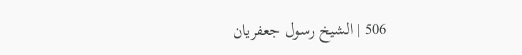506 | الشيخ رسول جعفريان